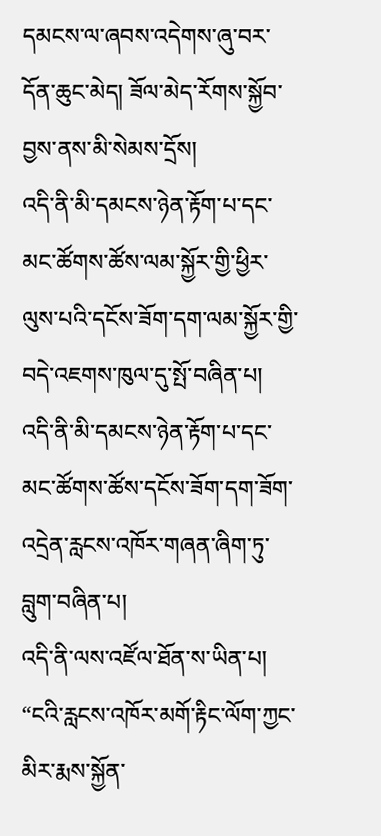དམངས་ལ་ཞབས་འདེགས་ཞུ་བར་དོན་ཆུང་མེད། ཟོལ་མེད་རོགས་སྐྱོབ་བྱས་ནས་མི་སེམས་དྲོས།
འདི་ནི་མི་དམངས་ཉེན་རྟོག་པ་དང་མང་ཚོགས་ཚོས་ལམ་སྐྱོར་གྱི་ཕྱིར་ལུས་པའི་དངོས་ཟོག་དག་ལམ་སྐྱོར་གྱི་བདེ་འཇགས་ཁུལ་དུ་སྤོ་བཞིན་པ།
འདི་ནི་མི་དམངས་ཉེན་རྟོག་པ་དང་མང་ཚོགས་ཚོས་དངོས་ཟོག་དག་ཟོག་འདྲེན་རླངས་འཁོར་གཞན་ཞིག་ཏུ་བླུག་བཞིན་པ།
འདི་ནི་ལས་འཛོལ་ཐོན་ས་ཡིན་པ།
“ངའི་རླངས་འཁོར་མགོ་རྟིང་ལོག་ཀྱང་མིར་རྨས་སྐྱོན་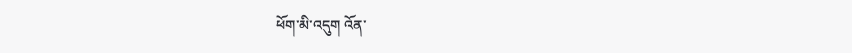ཕོག་མི་འདུག འོན་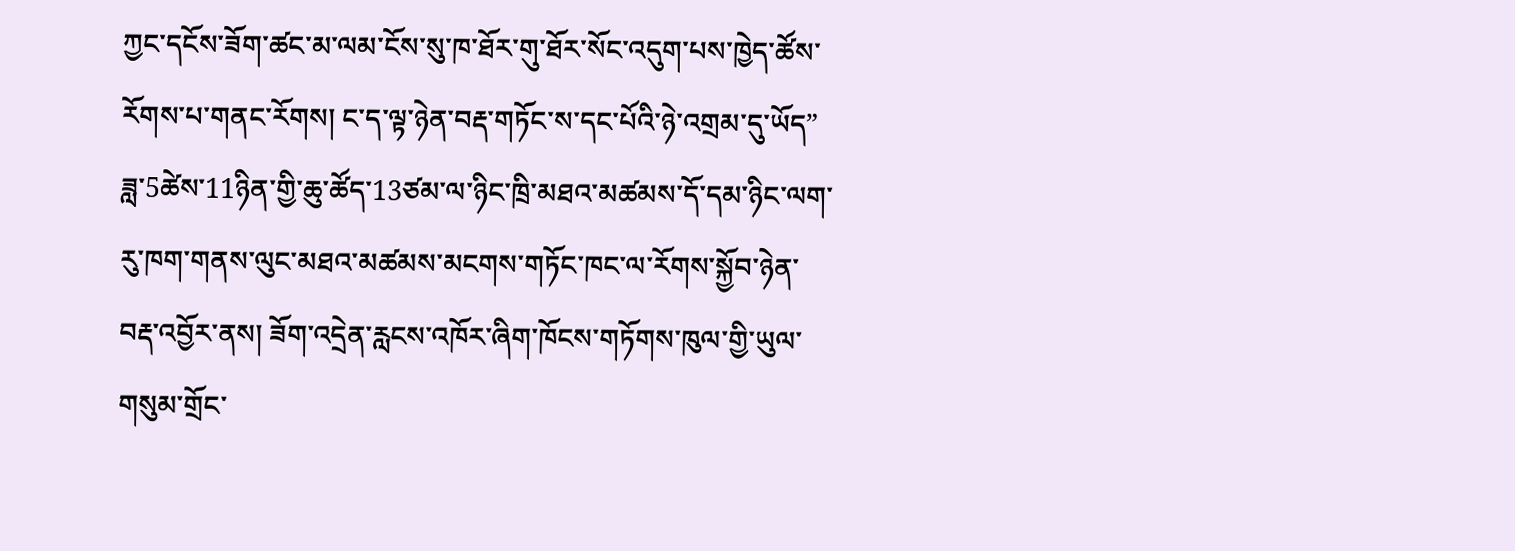ཀྱང་དངོས་ཟོག་ཚང་མ་ལམ་ངོས་སུ་ཁ་ཐོར་གུ་ཐོར་སོང་འདུག་པས་ཁྱེད་ཚོས་རོགས་པ་གནང་རོགས། ང་ད་ལྟ་ཉེན་བརྡ་གཏོང་ས་དང་པོའི་ཉེ་འགྲམ་དུ་ཡོད” ཟླ་5ཚེས་11ཉིན་གྱི་ཆུ་ཚོད་13ཙམ་ལ་ཉིང་ཁྲི་མཐའ་མཚམས་དོ་དམ་ཉིང་ལག་རུ་ཁག་གནས་ལུང་མཐའ་མཚམས་མངགས་གཏོང་ཁང་ལ་རོགས་སྐྱོབ་ཉེན་བརྡ་འབྱོར་ནས། ཟོག་འདྲེན་རླངས་འཁོར་ཞིག་ཁོངས་གཏོགས་ཁུལ་གྱི་ཡུལ་གསུམ་གྲོང་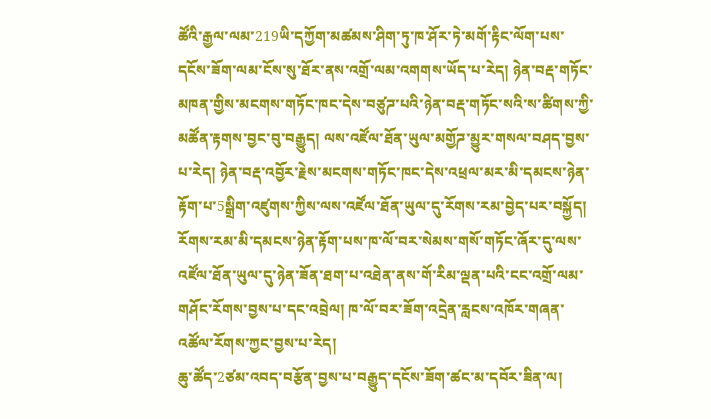ཚོའི་རྒྱལ་ལམ་219ཡི་དཀྱོག་མཚམས་ཤིག་ཏུ་ཁ་ཤོར་ཏེ་མགོ་རྟིང་ལོག་པས་དངོས་ཟོག་ལམ་ངོས་སུ་ཐོར་ནས་འགྲོ་ལམ་འགགས་ཡོད་པ་རེད། ཉེན་བརྡ་གཏོང་མཁན་གྱིས་མངགས་གཏོང་ཁང་དེས་བཙུཌ་པའི་ཉེན་བརྡ་གཏོང་སའི་ས་ཚིགས་ཀྱི་མཚོན་རྟགས་བྱང་བུ་བརྒྱུད། ལས་འཛོལ་ཐོན་ཡུལ་མགྱོཌ་མྱུར་གསལ་བཤད་བྱས་པ་རེད། ཉེན་བརྡ་འབྱོར་རྗེས་མངགས་གཏོང་ཁང་དེས་འཕྲལ་མར་མི་དམངས་ཉེན་རྟོག་པ་5སྒྲིག་འཛུགས་ཀྱིས་ལས་འཛོལ་ཐོན་ཡུལ་དུ་རོགས་རམ་བྱེད་པར་བསྐྱོད།
རོགས་རམ་མི་དམངས་ཉེན་རྟོག་པས་ཁ་ལོ་བར་སེམས་གསོ་གཏོང་ཞོར་དུ་ལས་འཛོལ་ཐོན་ཡུལ་དུ་ཉེན་ཟོན་ཐག་པ་འཐེན་ནས་གོ་རིམ་ལྡན་པའི་ངང་འགྲོ་ལམ་གཤོང་རོགས་བྱས་པ་དང་འབྲེལ། ཁ་ལོ་བར་ཟོག་འདྲེན་རླངས་འཁོར་གཞན་འཚོལ་རོགས་ཀྱང་བྱས་པ་རེད།
ཆུ་ཚོད་2ཙམ་འབད་བརྩོན་བྱས་པ་བརྒྱུད་དངོས་ཟོག་ཚང་མ་དབོར་ཟིན་ལ།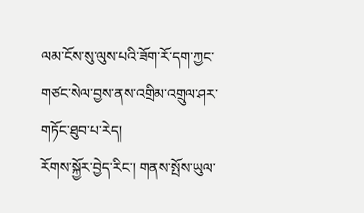ལམ་ངོས་སུ་ལུས་པའི་ཟོག་རོ་དག་ཀྱང་གཙང་སེལ་བྱས་ནས་འགྲིམ་འགྲུལ་ཤར་གཏོང་ཐུབ་པ་རེད།
རོགས་སྐྱོར་བྱེད་རིང་། གནས་སྤོས་ཡུལ་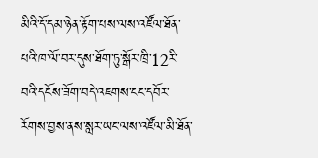མིའི་དོ་དམ་ཉེན་རྟོག་པས་ལས་འཛོལ་ཐོན་པའི་ཁ་ལོ་བར་དུས་ཐོག་ཏུ་སྒོར་ཁྲི་12རི་བའི་དངོས་ཟོག་བདེ་འཇགས་ངང་དབོར་རོགས་བྱས་ནས་སླར་ཡང་ལས་འཛོལ་མི་ཐོན་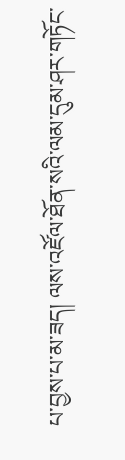པ་བྱས་པ་མ་ཟད། ལས་འཛོལ་ཐོན་སའི་ལམ་དུམ་ཤར་གཏོང་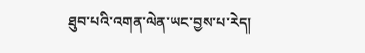ཐུབ་པའི་འགན་ལེན་ཡང་བྱས་པ་རེད།